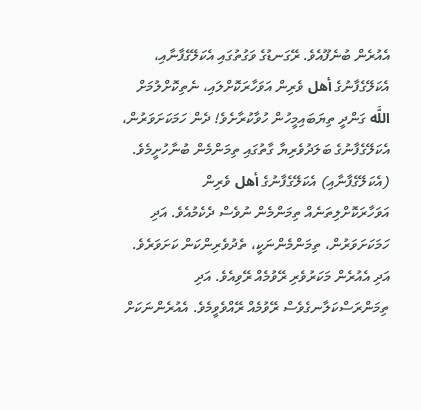އެއުރެން ބުނެފޫއެވެ. ރޭގަނޑުގެ ވަގުތުގައި އެކަލޭގެފާނާއި، އެކަލޭގެފާނުގެ أهل ވެރިން އަވަހާރަކޮށްލައި، ނެތިކޮށްލުމަށް اللَّه ގަންދީ ތިޔަބައިމީހުން ހުވާކުރާށެވެ! ދެން ހަމަކަށަވަރުން، އެކަލޭގެފާނުގެ ބަލަދުވެރިޔާ ގާތުގައި ތިމަންމެން ބުނާހުށީމެވެ. (އެކަލޭގެފާނާއި) އެކަލޭގެފާނުގެ أهل ވެރިން އަވަހާރަކޮށްލިތަނެއް ތިމަންމެން ނުވެސް ދެކެމުއެވެ. އަދި ހަމަކަށަވަރުން، ތިމަންމެންނަކީ، ތެދުވެރިންކަން ކަށަވަރެވެ.
އަދި އެއުރެން މަކަރުވެރި ރޭވުމެއް ރޭވިއެވެ. އަދި ތިމަންރަސްކަލާނގެވެސް ރޭވުމެއް ރޭއްވެވީމެވެ. އެއުރެންނަކަށް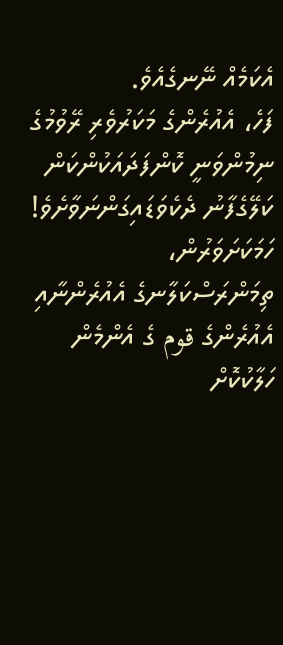އެކަމެއް ނޭނގެއެވެ.
ފަހެ، އެއުރެންގެ މަކަރުވެރި ރޭވުމުގެ ނިމުންވަނީ ކޮންފަދައަކުންކަން ކަލޭގެފާނު ދެކެވަޑައިގަންނަވާށެވެ! ހަމަކަށަވަރުން، ތިމަންރަސްކަލާނގެ އެއުރެންނާއި އެއުރެންގެ قوم ގެ އެންމެން ހަލާކުކޮށް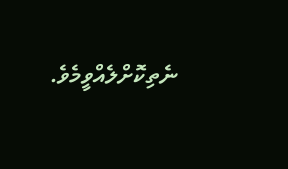ނެތިކޮށްލެއްވީމެވެ.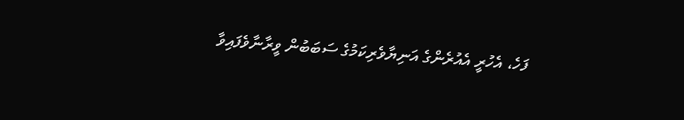ފަހެ، އެހުރީ އެއުރެންގެ އަނިޔާވެރިކަމުގެ ސަބަބުން ވީރާނާވެފައިވާ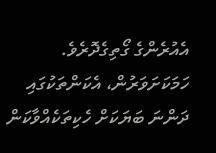އެއުރެންގެ ގޯތިގެދޮރެވެ. ހަމަކަށަވަރުން، އެކަންތަކުގައި ދަންނަ ބަޔަކަށް ހެކިތަކެއްވާކަން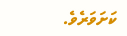ކަށަވަރެވެ.